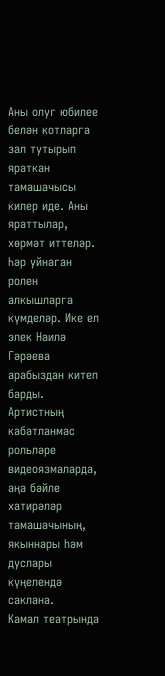Аны олуг юбилее белән котларга зал тутырып яраткан тамашачысы килер иде. Аны яраттылар, хөрмәт иттеләр. Һәр уйнаган ролен алкышларга күмделәр. Ике ел элек Наилә Гәрәева арабыздан китеп барды. Артистның кабатланмас рольләре видеоязмаларда, аңа бәйле хатирәләр тамашачының, якыннары һәм дуслары күңелендә саклана.
Камал театрында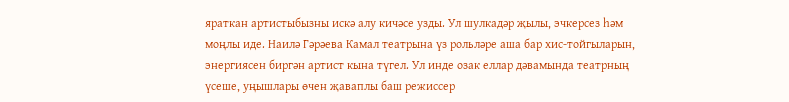яраткан артистыбызны искә алу кичәсе узды. Ул шулкадәр җылы, эчкерсез һәм моңлы иде. Наилә Гәрәева Камал театрына үз рольләре аша бар хис-тойгыларын, энергиясен биргән артист кына түгел. Ул инде озак еллар дәвамында театрның үсеше, уңышлары өчен җаваплы баш режиссер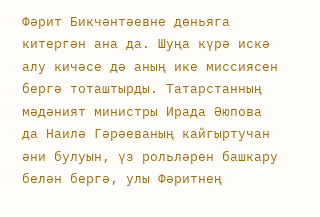Фәрит Бикчәнтәевне дөньяга китергән ана да. Шуңа күрә искә алу кичәсе дә аның ике миссиясен бергә тоташтырды. Татарстанның мәдәният министры Ирада Әюпова да Наилә Гәрәеваның кайгыртучан әни булуын, үз рольләрен башкару белән бергә, улы Фәритнең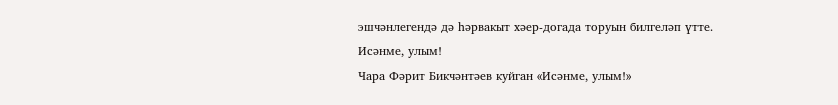эшчәнлегендә дә һәрвакыт хәер-догада торуын билгеләп үтте.
Исәнме, улым!
Чара Фәрит Бикчәнтәев куйган «Исәнме, улым!»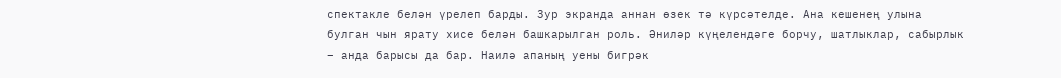спектакле белән үрелеп барды. Зур экранда аннан өзек тә күрсәтелде. Ана кешенең улына булган чын ярату хисе белән башкарылган роль. Әниләр күңелендәге борчу, шатлыклар, сабырлык – анда барысы да бар. Наилә апаның уены бигрәк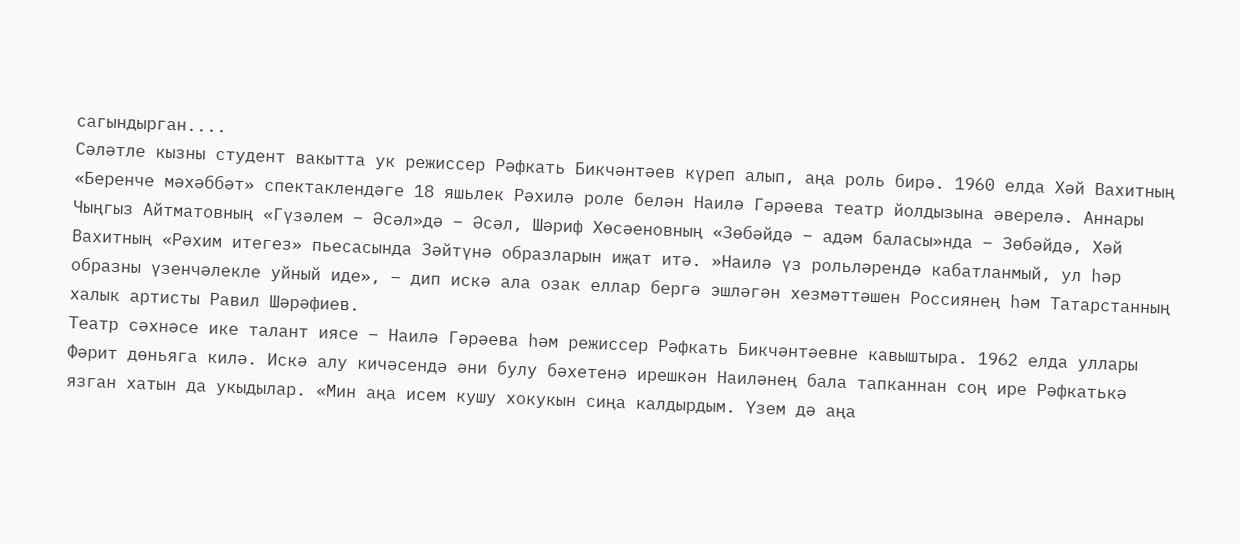сагындырган....
Сәләтле кызны студент вакытта ук режиссер Рәфкать Бикчәнтәев күреп алып, аңа роль бирә. 1960 елда Хәй Вахитның «Беренче мәхәббәт» спектаклендәге 18 яшьлек Рәхилә роле белән Наилә Гәрәева театр йолдызына әверелә. Аннары Чыңгыз Айтматовның «Гүзәлем – Әсәл»дә – Әсәл, Шәриф Хөсәеновның «Зөбәйдә – адәм баласы»нда – Зөбәйдә, Хәй Вахитның «Рәхим итегез» пьесасында Зәйтүнә образларын иҗат итә. »Наилә үз рольләрендә кабатланмый, ул һәр образны үзенчәлекле уйный иде», – дип искә ала озак еллар бергә эшләгән хезмәттәшен Россиянең һәм Татарстанның халык артисты Равил Шәрәфиев.
Театр сәхнәсе ике талант иясе – Наилә Гәрәева һәм режиссер Рәфкать Бикчәнтәевне кавыштыра. 1962 елда уллары Фәрит дөньяга килә. Искә алу кичәсендә әни булу бәхетенә ирешкән Наиләнең бала тапканнан соң ире Рәфкатькә язган хатын да укыдылар. «Мин аңа исем кушу хокукын сиңа калдырдым. Үзем дә аңа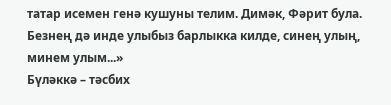татар исемен генә кушуны телим. Димәк, Фәрит була. Безнең дә инде улыбыз барлыкка килде, синең улың, минем улым...»
Бүләккә – тәсбих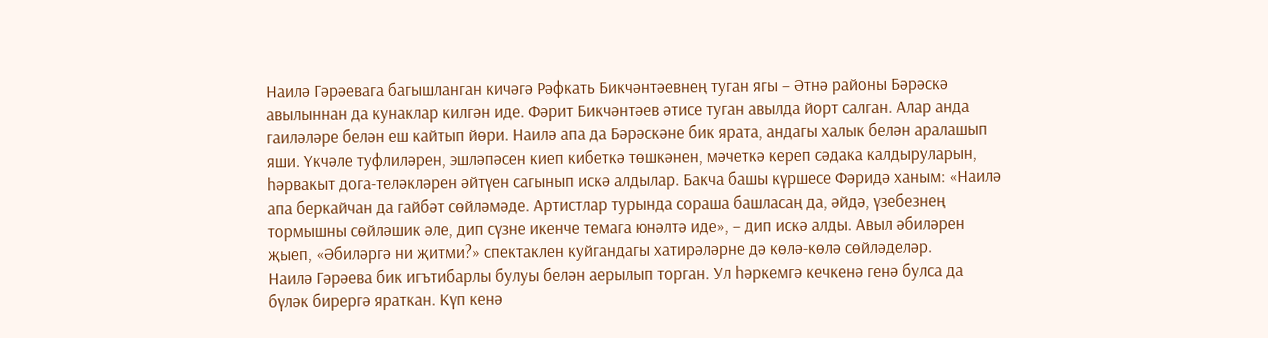Наилә Гәрәевага багышланган кичәгә Рәфкать Бикчәнтәевнең туган ягы – Әтнә районы Бәрәскә авылыннан да кунаклар килгән иде. Фәрит Бикчәнтәев әтисе туган авылда йорт салган. Алар анда гаиләләре белән еш кайтып йөри. Наилә апа да Бәрәскәне бик ярата, андагы халык белән аралашып яши. Үкчәле туфлиләрен, эшләпәсен киеп кибеткә төшкәнен, мәчеткә кереп сәдака калдыруларын, һәрвакыт дога-теләкләрен әйтүен сагынып искә алдылар. Бакча башы күршесе Фәридә ханым: «Наилә апа беркайчан да гайбәт сөйләмәде. Артистлар турында сораша башласаң да, әйдә, үзебезнең тормышны сөйләшик әле, дип сүзне икенче темага юнәлтә иде», – дип искә алды. Авыл әбиләрен җыеп, «Әбиләргә ни җитми?» спектаклен куйгандагы хатирәләрне дә көлә-көлә сөйләделәр.
Наилә Гәрәева бик игътибарлы булуы белән аерылып торган. Ул һәркемгә кечкенә генә булса да бүләк бирергә яраткан. Күп кенә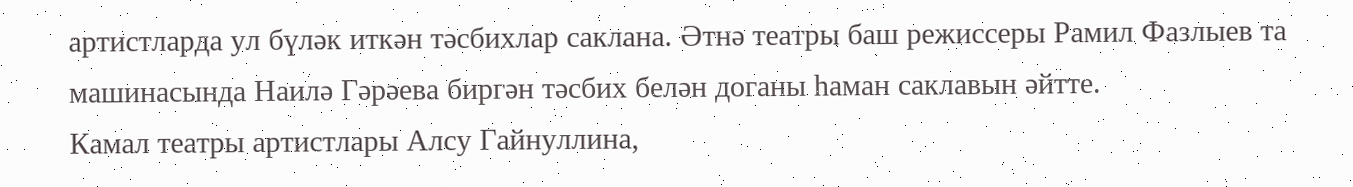артистларда ул бүләк иткән тәсбихлар саклана. Әтнә театры баш режиссеры Рамил Фазлыев та машинасында Наилә Гәрәева биргән тәсбих белән доганы һаман саклавын әйтте.
Камал театры артистлары Алсу Гайнуллина,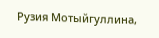Рузия Мотыйгуллина,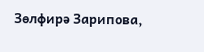Зөлфирә Зарипова,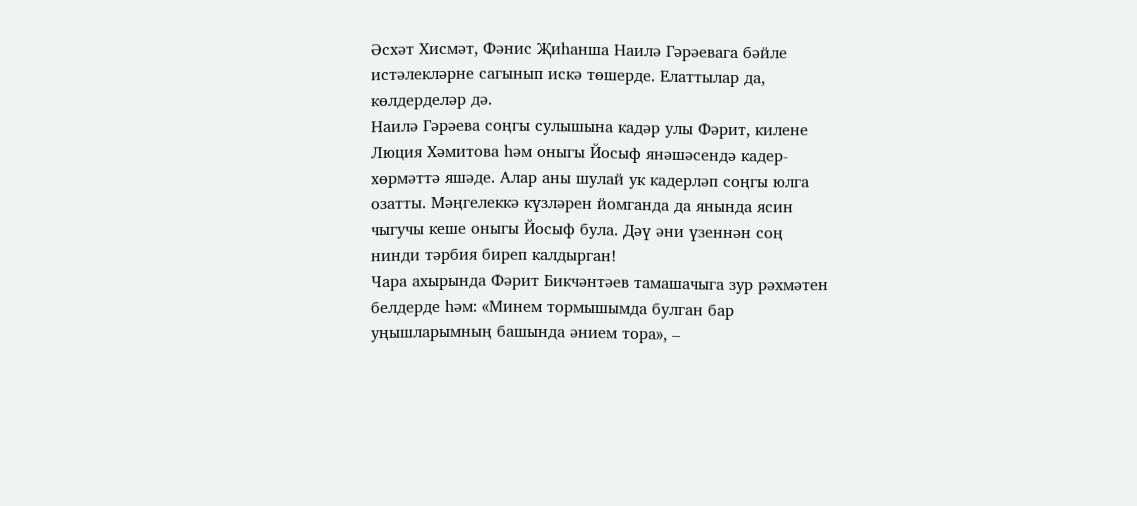Әсхәт Хисмәт, Фәнис Җиһанша Наилә Гәрәевага бәйле истәлекләрне сагынып искә төшерде. Елаттылар да, көлдерделәр дә.
Наилә Гәрәева соңгы сулышына кадәр улы Фәрит, килене Люция Хәмитова һәм оныгы Йосыф янәшәсендә кадер-хөрмәттә яшәде. Алар аны шулай ук кадерләп соңгы юлга озатты. Мәңгелеккә күзләрен йомганда да янында ясин чыгучы кеше оныгы Йосыф була. Дәү әни үзеннән соң нинди тәрбия биреп калдырган!
Чара ахырында Фәрит Бикчәнтәев тамашачыга зур рәхмәтен белдерде һәм: «Минем тормышымда булган бар уңышларымның башында әнием тора», –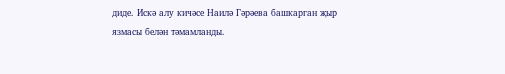диде. Искә алу кичәсе Наилә Гәрәева башкарган җыр язмасы белән тәмамланды.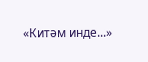«Китәм инде...»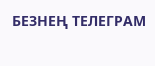БЕЗНЕҢ ТЕЛЕГРАМ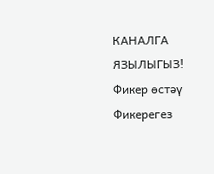КАНАЛГА ЯЗЫЛЫГЫЗ!
Фикер өстәү
Фикерегез